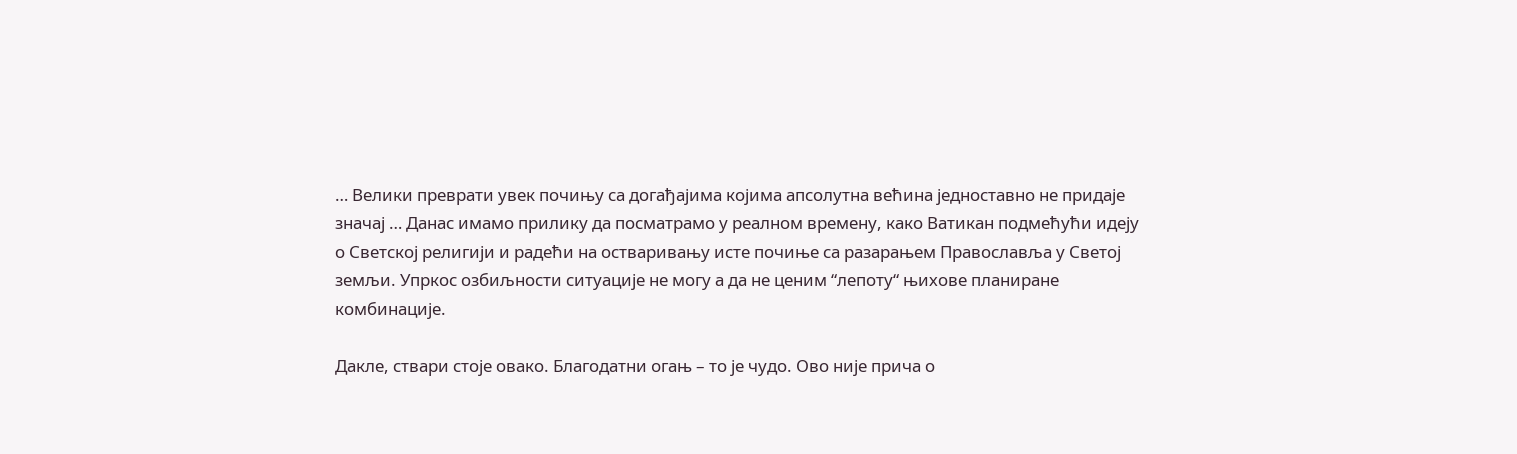… Велики преврати увек почињу са догађајима којима апсолутна већина једноставно не придаје значај … Данас имамо прилику да посматрамо у реалном времену, како Ватикан подмећући идеју о Светској религији и радећи на остваривању исте почиње са разарањем Православља у Светој земљи. Упркос озбиљности ситуације не могу а да не ценим “лепоту“ њихове планиране комбинације.

Дакле, ствари стоје овако. Благодатни oгањ – то је чудо. Ово није прича о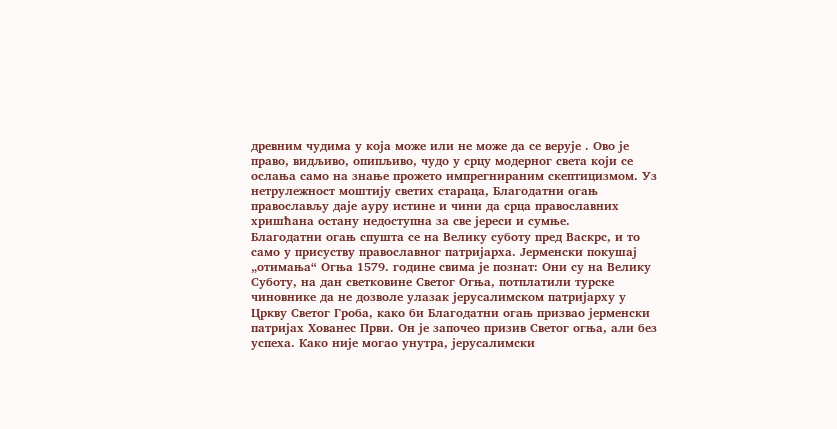древним чудима у која може или не може да се верује . Ово је право, видљиво, опипљиво, чудо у срцу модерног света који се ослања само на знање прожето импрегнираним скептицизмом. Уз нетрулежност моштију светих стараца, Благодатни огањ православљу даје ауру истине и чини да срца православних хришћана остану недоступна за све јереси и сумње.
Благодатни огањ спушта се на Велику суботу пред Васкрс, и то само у присуству православног патријарха. Јерменски покушај „отимања“ Огња 1579. године свима је познат: Они су на Велику Суботу, на дан светковине Светог Огња, потплатили турске чиновнике да не дозволе улазак јерусалимском патријарху у Цркву Светог Гроба, како би Благодатни огањ призвао јерменски патријах Хованес Први. Он је започео призив Светог огња, али без успеха. Како није могао унутра, јерусалимски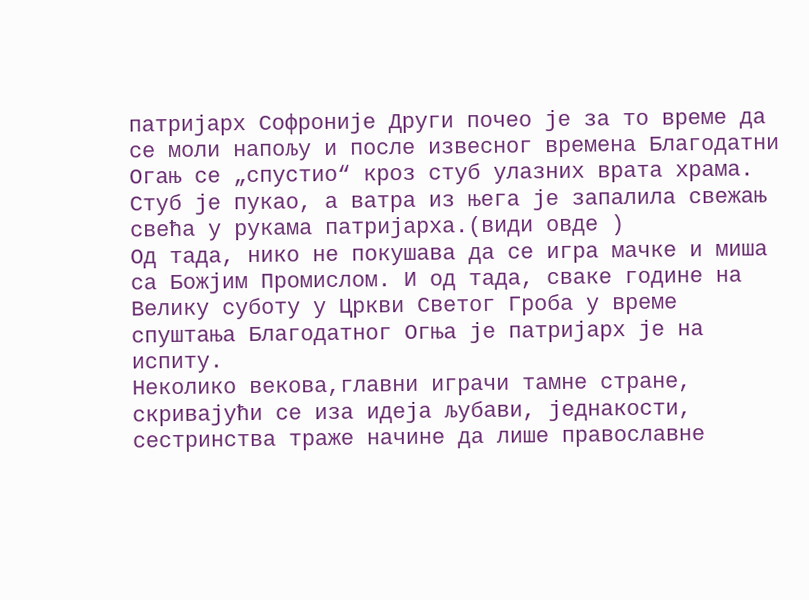патријарх Софроније Други почео је за то време да се моли напољу и после извесног времена Благодатни Огањ се „спустио“ кроз стуб улазних врата храма. Стуб је пукао, а ватра из њега је запалила свежањ свећа у рукама патријарха.(види овде )
Од тада, нико не покушава да се игра мачке и миша са Божјим Промислом. И од тада, сваке године на Велику суботу у Цркви Светог Гроба у време спуштања Благодатног Огња је патријарх је на испиту.
Неколико векова,главни играчи тамне стране, скривајући се иза идеја љубави, једнакости, сестринства траже начине да лише православне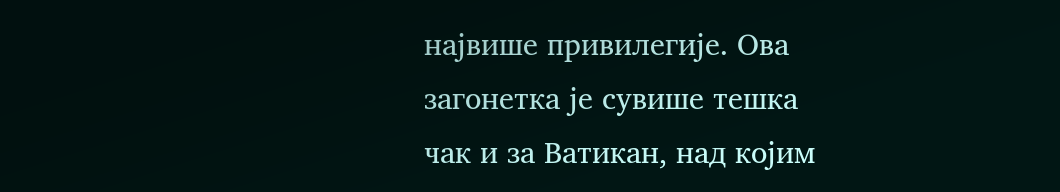највише привилегије. Ова загонетка је сувише тешка чак и за Ватикан, над којим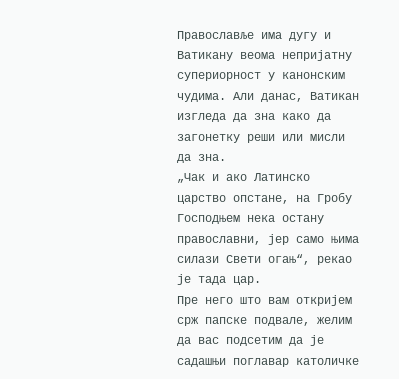Православље има дугу и Ватикану веома непријатну супериорност у канонским чудима. Али данас, Ватикан изгледа да зна како да загонетку реши или мисли да зна.
„Чак и ако Латинско царство опстане, на Гробу Господњем нека остану православни, јер само њима силази Свети огањ“, рекао је тада цар.
Пре него што вам откријем срж папске подвале, желим да вас подсетим да је садашњи поглавар католичке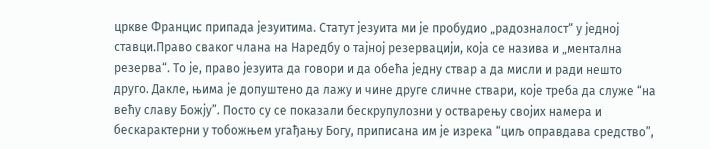цркве Францис припада језуитима. Статут језуита ми је пробудио „радозналост“ у једној ставци.Право сваког члана на Наредбу о тајној резервацији, која се назива и „ментална резерва“. То је, право језуита да говори и да обећа једну ствар а да мисли и ради нешто друго. Дакле, њима је допуштено да лажу и чине друге сличне ствари, које треба да служе “на већу славу Божју”. Посто су се показали бескрупулозни у остварењу својих намера и бескарактерни у тобожњем угађању Богу, приписана им је изрека “циљ оправдава средство”,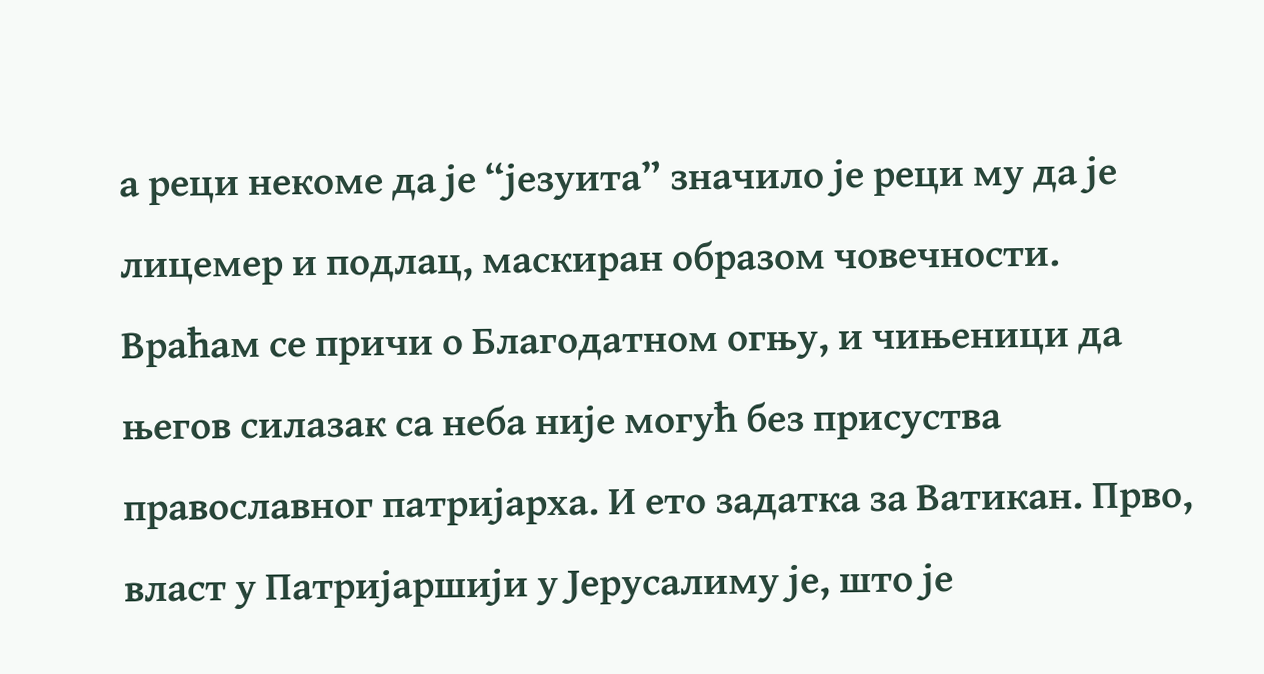а реци некоме да је “језуита” значило је реци му да је лицемер и подлац, маскиран образом човечности.
Враћам се причи о Благодатном oгњу, и чињеници да његов силазак са неба није могућ без присуства православног патријарха. И ето задатка за Ватикан. Прво, власт у Патријаршији у Јерусалиму је, што је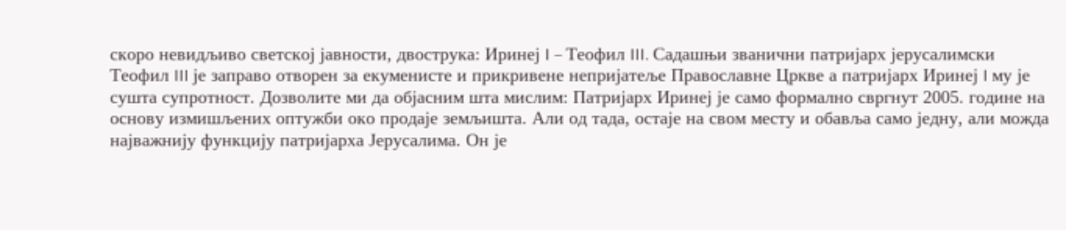скоро невидљиво светској јавности, двострука: Иринеј I – Теофил III. Садашњи званични патријарх јерусалимски Теофил III је заправо отворен за екуменисте и прикривене непријатеље Православне Цркве а патријарх Иринеј I му је сушта супротност. Дозволите ми да објасним шта мислим: Патријарх Иринеј је само формално свргнут 2005. године на основу измишљених оптужби око продаје земљишта. Али од тада, остаје на свом месту и обавља само једну, али можда најважнију функцију патријарха Јерусалима. Он је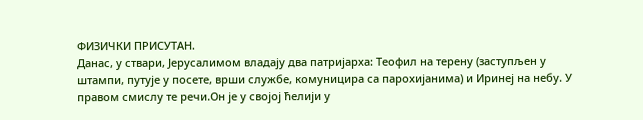ФИЗИЧКИ ПРИСУТАН.
Данас, у ствари, Јерусалимом владају два патријарха: Теофил на терену (заступљен у штампи, путује у посете, врши службе, комуницира са парохијанима) и Иринеј на небу. У правом смислу те речи.Он је у својој ћелији у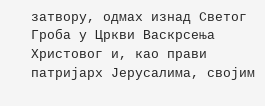затвору, одмах изнад Светог Гроба у Цркви Васкрсења Христовог и, као прави патријарх Јерусалима, својим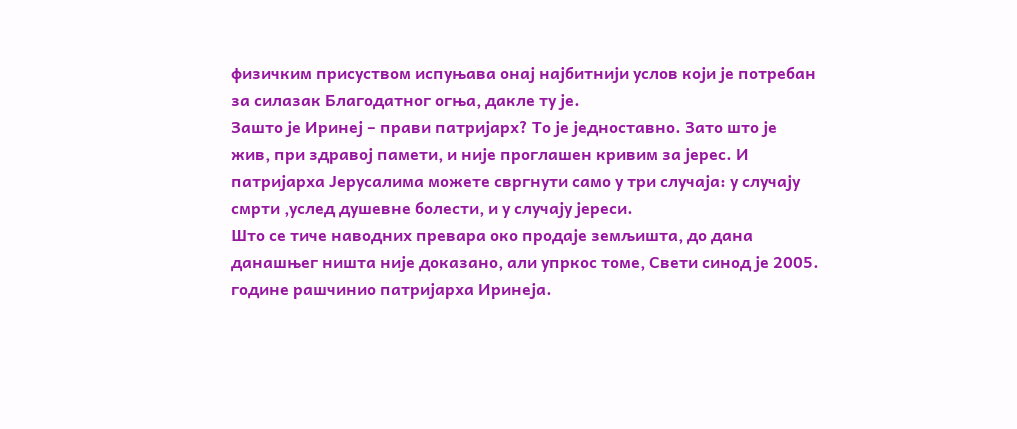физичким присуством испуњава онај најбитнији услов који је потребан за силазак Благодатног огња, дакле ту је.
Зашто је Иринеј – прави патријарх? То је једноставно. Зато што је жив, при здравој памети, и није проглашен кривим за јерес. И патријарха Јерусалима можете свргнути само у три случаја: у случају смрти ,услед душевне болести, и у случају јереси.
Што се тиче наводних превара око продаје земљишта, до дана данашњег ништа није доказано, али упркос томе, Свети синод је 2005. године рашчинио патријарха Иринеја.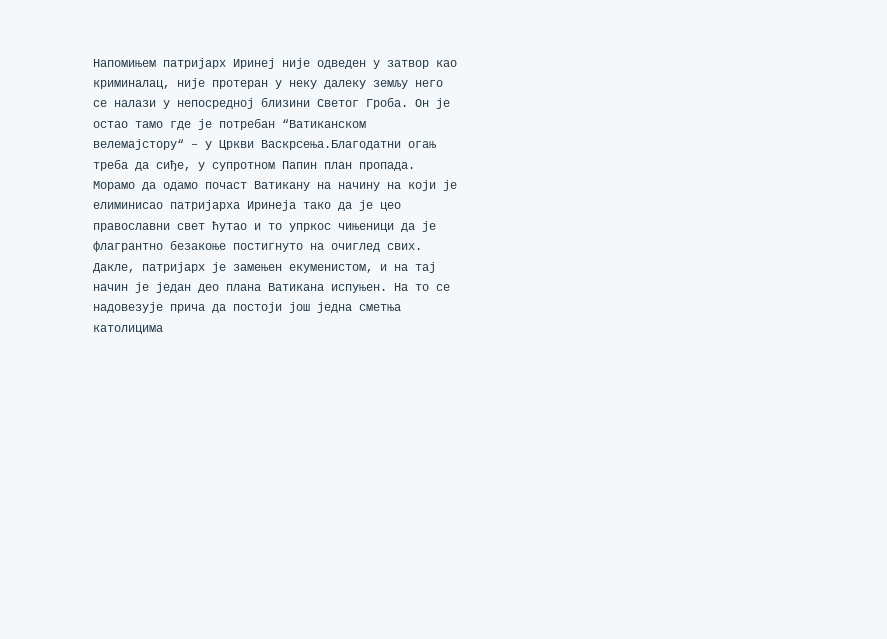Напомињем патријарх Иринеј није одведен у затвор као криминалац, није протеран у неку далеку земљу него се налази у непосредној близини Светог Гроба. Он је остао тамо где је потребан “Ватиканском велемајстору“ – у Цркви Васкрсења.Благодатни огањ треба да сиђе, у супротном Папин план пропада. Морамо да одамо почаст Ватикану на начину на који је елиминисао патријарха Иринеја тако да је цео православни свет ћутао и то упркос чињеници да је флагрантно безакоње постигнуто на очиглед свих. Дакле, патријарх је замењен екуменистом, и на тај начин је један део плана Ватикана испуњен. На то се надовезује прича да постоји још једна сметња католицима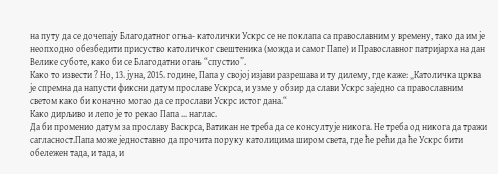на путу да се дочепају Благодатног огња- католички Ускрс се не поклапа са православним у времену, тако да им је неопходно обезбедити присуствo католичког свештеника (можда и самог Папе) и Православног патријарха на дан Велике суботе, како би се Благодатни огањ “спустио”.
Како то извести ? Но, 13. јуна, 2015. године, Папа у својој изјави разрешава и ту дилему, где каже: „Католичка црква је спремна да напусти фиксни датум прославе Ускрса, и узме у обзир да слави Ускрс заједно са православним светом како би коначно могао да се прослави Ускрс истог дана.“
Како дирљиво и лепо је то рекао Папа … наглас.
Да би променио датум за прославу Васкрса, Ватикан не треба да се консултује никога. Не треба од никога да тражи сагласност.Папа може једноставно да прочита поруку католицима широм света, где ће рећи да ће Ускрс бити обележен тада, и тада, и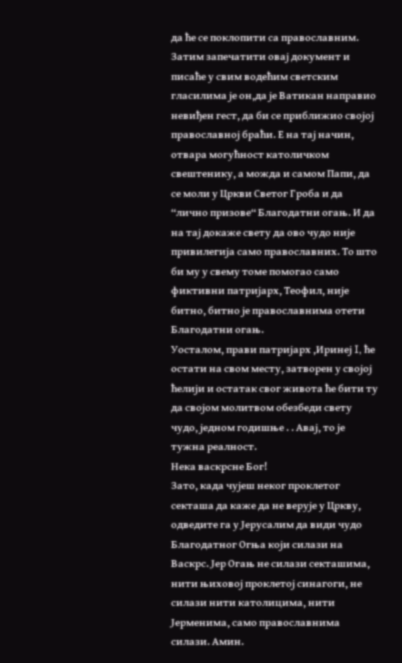да ће се поклопити са православним. Затим запечатити овај документ и писаће у свим водећим светским гласилима је он,да је Ватикан направио невиђен гест, да би се приближио својој православној браћи. Е на тај начин, отвара могућност католичком свештенику, а можда и самом Папи, да се моли у Цркви Светог Гроба и да “лично призове“ Благодатни огањ. И да на тај докаже свету да ово чудо није привилегија само православних. То што би му у свему томе помогао само фиктивни патријарх, Теофил, није битно, битно је православнима отети Благодатни огањ.
Уосталом, прави патријарх ,Иринеј I, ће остати на свом месту, затворен у својој ћелији и остатак свог живота ће бити ту да својом молитвом обезбеди свету чудо, једном годишње . . Авај, то је тужна реалност.
Нека васкрсне Бог!
Зато, када чујеш неког проклетог секташа да каже да не верује у Цркву, одведите га у Јерусалим да види чудо Благодатног Огња који силази на Васкрс. Јер Огањ не силази секташима, нити њиховој проклетој синагоги, не силази нити католицима, нити Јерменима, само православнима силази. Амин.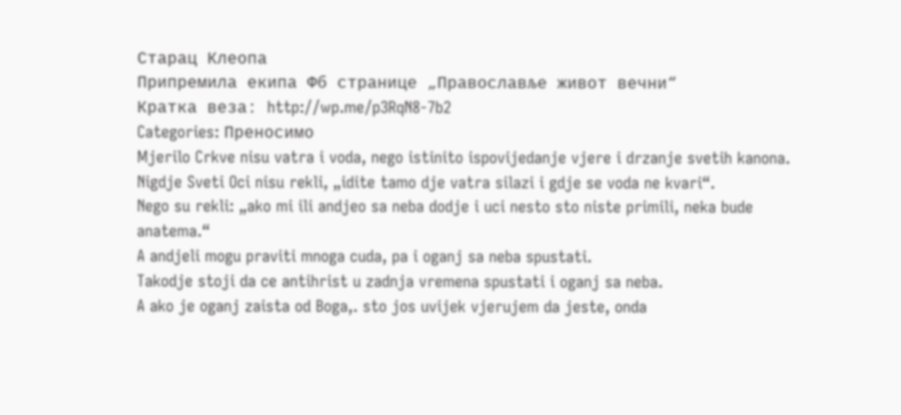Старац Клеопа
Припремила екипа Фб странице „Православље живот вечни“
Кратка веза: http://wp.me/p3RqN8-7b2
Categories: Преносимо
Mjerilo Crkve nisu vatra i voda, nego istinito ispovijedanje vjere i drzanje svetih kanona.
Nigdje Sveti Oci nisu rekli, „idite tamo dje vatra silazi i gdje se voda ne kvari“.
Nego su rekli: „ako mi ili andjeo sa neba dodje i uci nesto sto niste primili, neka bude anatema.“
A andjeli mogu praviti mnoga cuda, pa i oganj sa neba spustati.
Takodje stoji da ce antihrist u zadnja vremena spustati i oganj sa neba.
A ako je oganj zaista od Boga,. sto jos uvijek vjerujem da jeste, onda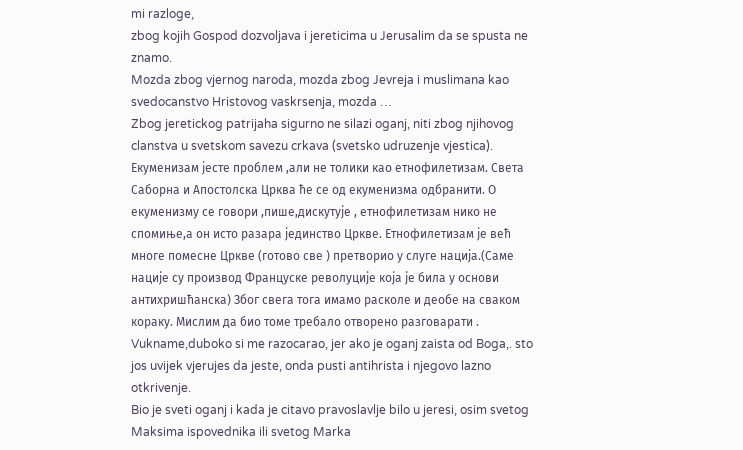mi razloge,
zbog kojih Gospod dozvoljava i jereticima u Jerusalim da se spusta ne znamo.
Mozda zbog vjernog naroda, mozda zbog Jevreja i muslimana kao svedocanstvo Hristovog vaskrsenja, mozda …
Zbog jeretickog patrijaha sigurno ne silazi oganj, niti zbog njihovog clanstva u svetskom savezu crkava (svetsko udruzenje vjestica).
Екуменизам јесте проблем ,али не толики као етнофилетизам. Света Саборна и Апостолска Црква ће се од екуменизма одбранити. О екуменизму се говори ,пише,дискутује , етнофилетизам нико не спомиње,а он исто разара јединство Цркве. Етнофилетизам је већ многе помесне Цркве (готово све ) претворио у слуге нација.(Саме нације су производ Француске револуције која је била у основи антихришћанска) Због свега тога имамо расколе и деобе на сваком кораку. Мислим да био томе требало отворено разговарати .
Vukname,duboko si me razocarao, jer ako je oganj zaista od Boga,. sto jos uvijek vjerujes da jeste, onda pusti antihrista i njegovo lazno otkrivenje.
Bio je sveti oganj i kada je citavo pravoslavlje bilo u jeresi, osim svetog Maksima ispovednika ili svetog Marka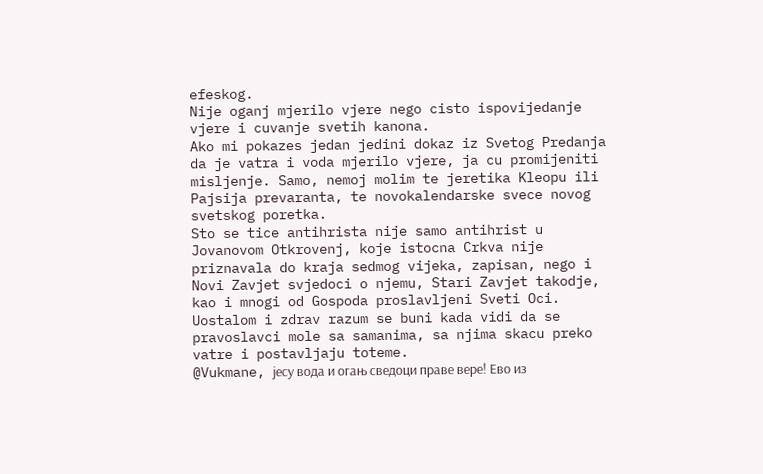efeskog.
Nije oganj mjerilo vjere nego cisto ispovijedanje vjere i cuvanje svetih kanona.
Ako mi pokazes jedan jedini dokaz iz Svetog Predanja da je vatra i voda mjerilo vjere, ja cu promijeniti misljenje. Samo, nemoj molim te jeretika Kleopu ili Pajsija prevaranta, te novokalendarske svece novog svetskog poretka.
Sto se tice antihrista nije samo antihrist u Jovanovom Otkrovenj, koje istocna Crkva nije priznavala do kraja sedmog vijeka, zapisan, nego i Novi Zavjet svjedoci o njemu, Stari Zavjet takodje, kao i mnogi od Gospoda proslavljeni Sveti Oci.
Uostalom i zdrav razum se buni kada vidi da se pravoslavci mole sa samanima, sa njima skacu preko vatre i postavljaju toteme.
@Vukmane, јесу вода и огањ сведоци праве вере! Ево из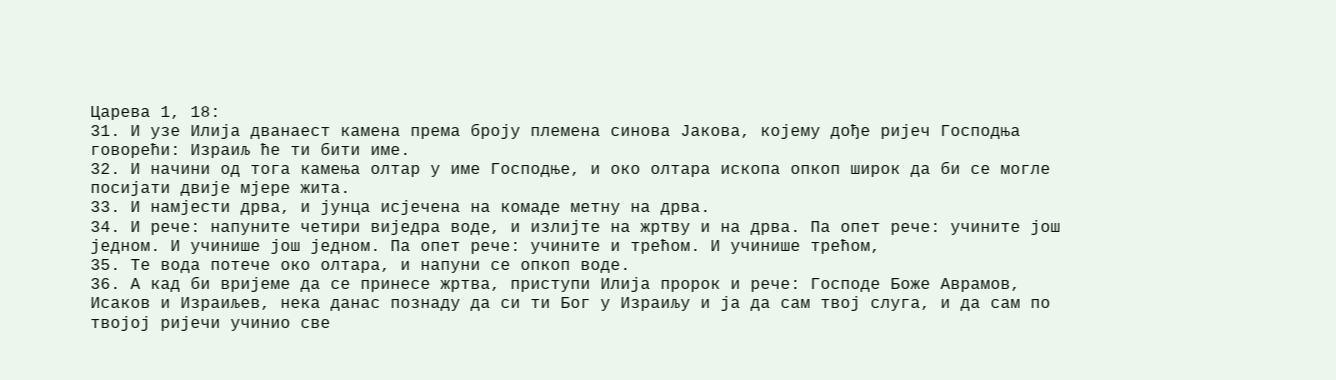Царева 1, 18:
31. И узе Илија дванаест камена према броју племена синова Јакова, којему дође ријеч Господња говорећи: Израиљ ће ти бити име.
32. И начини од тога камења олтар у име Господње, и око олтара ископа опкоп широк да би се могле посијати двије мјере жита.
33. И намјести дрва, и јунца исјечена на комаде метну на дрва.
34. И рече: напуните четири виједра воде, и излијте на жртву и на дрва. Па опет рече: учините још једном. И учинише још једном. Па опет рече: учините и трећом. И учинише трећом,
35. Те вода потече око олтара, и напуни се опкоп воде.
36. А кад би вријеме да се принесе жртва, приступи Илија пророк и рече: Господе Боже Аврамов, Исаков и Израиљев, нека данас познаду да си ти Бог у Израиљу и ја да сам твој слуга, и да сам по твојој ријечи учинио све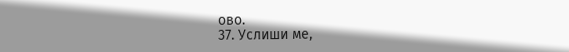ово.
37. Услиши ме,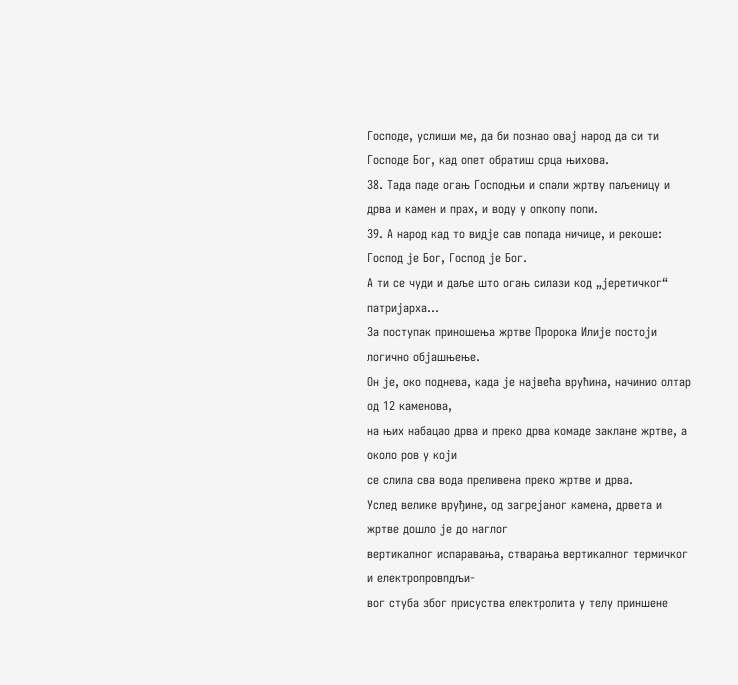Господе, услиши ме, да би познао овај народ да си ти Господе Бог, кад опет обратиш срца њихова.
38. Тада паде огањ Господњи и спали жртву паљеницу и дрва и камен и прах, и воду у опкопу попи.
39. А народ кад то видје сав попада ничице, и рекоше: Господ је Бог, Господ је Бог.
А ти се чуди и даље што огањ силази код „јеретичког“ патријарха…
За поступак приношења жртве Пророка Илије постоји логично објашњење.
Он је, око поднева, када је највећа врућина, начинио олтар од 12 каменова,
на њих набацао дрва и преко дрва комаде заклане жртве, а около ров у који
се слила сва вода преливена преко жртве и дрва.
Услед велике вруђине, од загрејаног камена, дрвета и жртве дошло је до наглог
вертикалног испаравања, стварања вертикалног термичког и електропровпдљи-
вог стуба због присуства електролита у телу приншене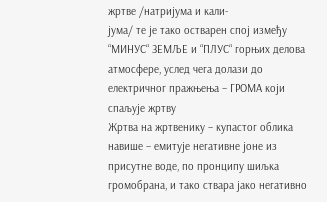жртве /натријума и кали-
јума/ те је тако остварен спој између “МИНУС“ ЗЕМЉЕ и “ПЛУС“ горњих делова
атмосфере, услед чега долази до електричног пражњења – ГРОМА који
спаљује жртву
Жртва на жртвенику – купастог облика навише – емитује негативне јоне из присутне воде, по пронципу шиљка громобрана, и тако ствара јако негативно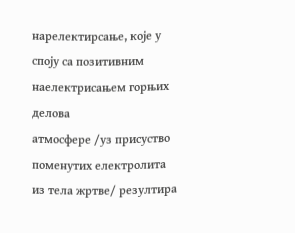нарелектирсање, које у споју са позитивним наелектрисањем горњих делова
атмосфере /уз присуство поменутих електролита из тела жртве/ резултира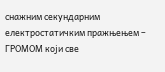снажним секундарним електростатичким пражњењем – ГРОМОМ који све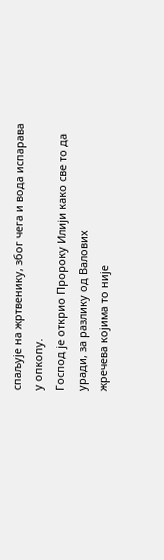спаљује на жртвенику, због чега и вода испарава у опкопу.
Господ је открио Пророку Илији како све то да уради, за разлику од Валових
жречева којима то није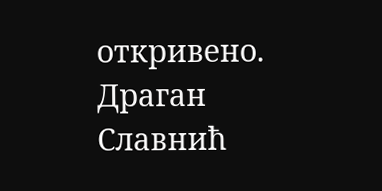откривено.
Драган Славнић